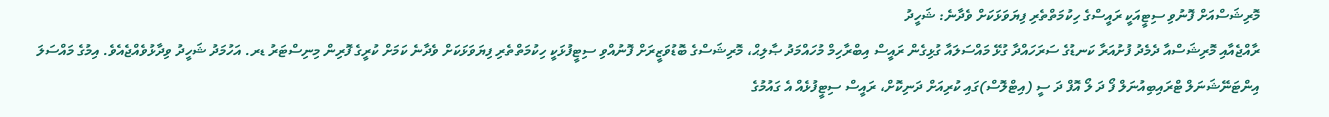މޮރިޝަސްއަށް ފޮނުވި ސިޓީއަކީ ރައީސްގެ ހިކުމަތްތެރި ފިޔަވަޅަކަށް ވެދާނެ: ޝަހީދު
ރާއްޖެއާއި މޮރިޝަސްއާ ދެމެދު ފުށުއަރާ ކަނޑުގެ ސަރަހައްދާ ގުޅޭ މައްސަލައާ ގުޅިގެން ރައީސް އިބްރާހިމް މުހައްމަދު ޞާލިޙް، މޮރިޝަސްގެ ބޮޑުވަޒީރަށް ފޮނުއްވި ސިޓީފުޅަކީ ހިކުމަތްތެރި ފިޔަވަޅަކަށް ވެދާނެ ކަމަށް ކުރީގެ ފޮރިން މިނިސްޓަރު ޑރ. އަހުމަދު ޝަހީދު ވިދާޅުވެއްޖެއެވެ. އިމުގެ މައްސަލަ އިންޓަނޭޝަނަލް ޓްރައިބިއުނަލް ފޯ ދަ ލޯ އޮފް ދަ ސީ (އިޓްލޮސް)ގައި ކުރިއަށް ދަނިކޮށް، ރައީސް ސިޓީފުޅެއް އެ ގައުމުގެ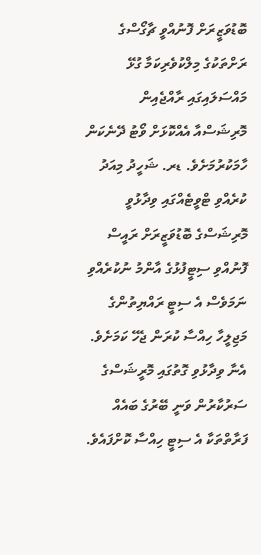ބޮޑުވަޒީރަށް ފޮނުއްވީ ޗާގޯސްގެ ރަށްތަކުގެ މިލްކުވެރިކަމާ ގުޅޭ މައްސަލައިގައި ރާއްޖެއިން މޮރިޝަސްއާ އެއްކޮޅަށް ވޯޓު ދޭނެކަން ހާމަކުރުމަށެވެ. ޑރ. ޝަހީދު މިއަދު ކުރެއްވި ޓްވީޓެއްގައި ވިދާޅުވީ މޮރިޝަސްގެ ބޮޑުވަޒީރަށް ރައީސް ފޮނުއްވި ސިޓީފުޅުގެ އާންމު ނުކުރެއްވި ނަމަވެސް އެ ސިޓީ ރައްޔިތުންގެ މަޖިލީހާ ހިއްސާ ކުރަން ޖެހޭ ކަމަށެވެ. އެނާ ވިދާޅުވި ގޮތުގައި މޮރީޝަސްގެ ސަރުކާރުން ވަނީ ބޭރުގެ ބައެއް ފަރާތްތަކާ އެ ސިޓީ ހިއްސާ ކޮށްފައެވެ.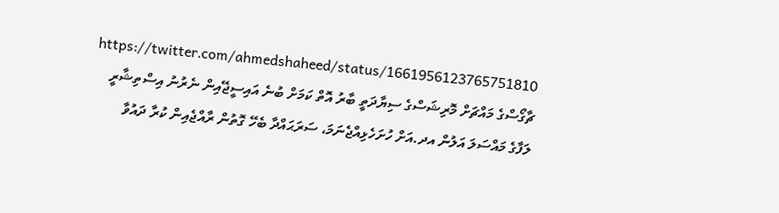https://twitter.com/ahmedshaheed/status/1661956123765751810 ޗާގޯސްގެ މައްޗަށް މޮރިޝަސްގެ ސިޔާދަތީ ބާރު އޮތް ކަމަށް ބުނެ އައިސީޖޭއިން ނެރުނު އިސްތިޝާރީ ލަފާގެ މައްސަލަ އަލުން އދ.އަށް ހުށަހެޅިއްޖެނަމަ، ސަރަޙައްދާ ބެހޭ ގޮތުން ރާއްޖެއިން ކުރާ ދައުވާ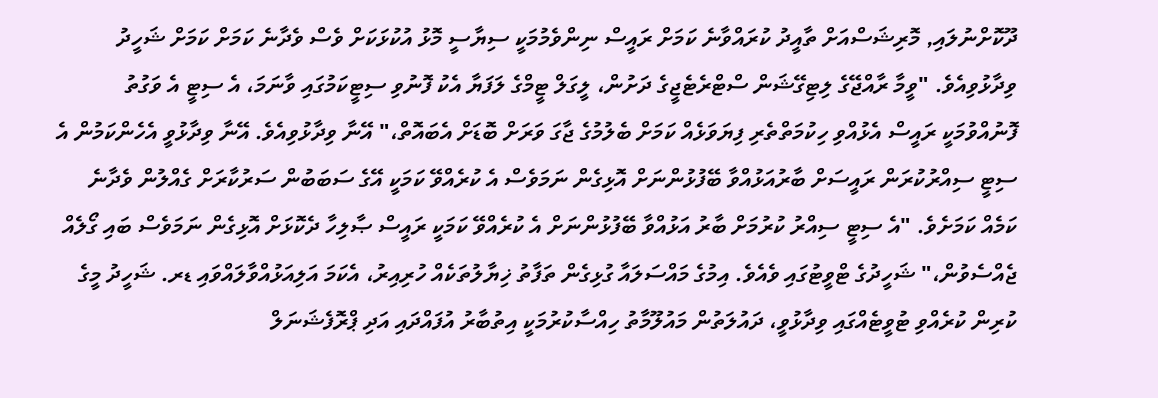ދޫކޮށްނުލައި, މޮރިޝަސްއަށް ތާއީދު ކުރައްވާނެ ކަމަށް ރައީސް ނިންވެމުމަކީ ސިޔާސީ މޮޅު އުކުޅަކަށް ވެސް ވެދާނެ ކަމަށް ކަމަށް ޝަހީދު ވިދާޅުވިއެވެ. "ވީމާ ރާއްޖޭގެ ލިޓިގޭޝަން ސްޓްރެޓެޖީގެ ދަށުން، ލީގަލް ޓީމްގެ ލަފަޔާ އެކު ފޮނުވި ސިޓީކަމުގައި ވާނަމަ، އެ ސިޓީ އެ ވަގުތު ފޮނުއްވުމަކީ ރައީސް އެޅުއްވި ހިކުމަތްތެރި ފިޔަވަޅެއް ކަމަށް ބެލުމުގެ ޖާގަ ވަރަށް ބޮޑަށް އެބައޮތް،" އޭނާ ވިދާޅުވިއެވެ. އޭނާ ވިދާޅުވީ އެހެންކަމުން އެ ސިޓީ ސިއްރުކުރަން ރައީސަށް ބާރުއަޅުއްވާ ބޭފުޅުންނަށް އޮޅިގެން ނަމަވެސް އެ ކުރެއްވޭ ކަމަކީ އޭގެ ސަބަބުން ސަރުކާރަށް ގެއްލުން ވެދާނެ ކަމެއް ކަމަށެވެ. "އެ ސިޓީ ސިއްރު ކުރުމަށް ބާރު އަޅުއްވާ ބޭފުޅުންނަށް އެ ކުރެއްވޭ ކަމަކީ ރައީސް ޞާލިހާ ދެކޮޅަށް އޮޅިގެން ނަމަވެސް ބައި ގޯލެއް ޖެއްސެވުން،" ޝަހީދުގެ ޓްވީޓުގައި ވެއެވެ. އިމުގެ މައްސަލައާ ގުޅިގެން ތަފާތު ޚިޔާލުތަކެއް ހުރިއިރު، އެކަމަ އަލިއަޅުއްވާލައްވައި ޑރ. ޝަހީދު މީގެ ކުރިން ކުރެއްވި ޓުވީޓެއްގައި ވިދާޅުވީ، ދައުލަތުން މައުލޫމާތު ހިއްސާކުރުމަކީ އިތުބާރު އުފައްދައި އަދި ޕްރޮފެޝަނަލް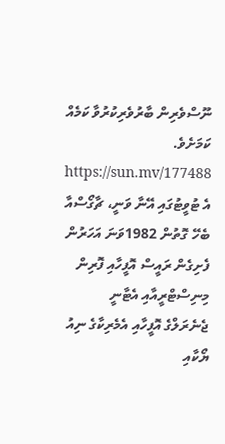ނޫސްވެރިން ބާރުވެރިކުރުވާ ކަމެއް ކަމަށެވެ. https://sun.mv/177488 އެ ޓުވީޓުގައި އޭނާ ވަނީ، ޗާގޯސްއާ ބެހޭ ގޮތުން 1982ވަނަ އަހަރުން ފެށިގެން ރައީސް އޮފީހާއި ފޮރިން މިނިސްޓްރީއާއި އެޓާނީ ޖެނެރަލްގެ އޮފީހާއި އެމެރިކާގެ ނިއު ޔޯކާއި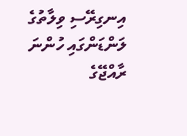އިނގިރޭސި ވިލާތުގެ ލަންޑަންގައި ހުންނަ ރާއްޖޭގެ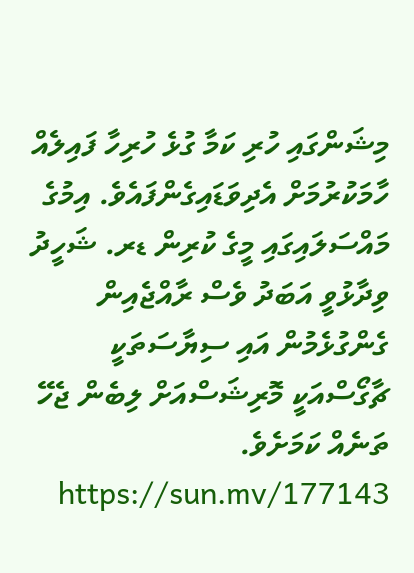މިޝަންގައި ހުރި ކަމާ ގުޅެ ހުރިހާ ފައިލެއް ހާމަކުރުމަށް އެދިވަޑައިގެންފައެވެ. އިމުގެ މައްސަލައިގައި މީގެ ކުރިން ޑރ. ޝަހީދު ވިދާޅުވީ އަބަދު ވެސް ރާއްޖެއިން ގެންގުޅެމުން އައި ސިޔާސަތަކީ ޗާގޯސްއަކީ މޮރިޝަސްއަށް ލިބެން ޖެހޭ ތަނެއް ކަމަށެވެ. https://sun.mv/177143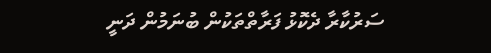ސަރުކާރާ ދެކޮޅު ފަރާތްތަކުން ބުނަމުން ދަނީ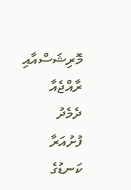މޮރިޝަސްއާއި ރާއްޖެއާ ދެމެދު ފުށުއަރާ ކަނޑުގެ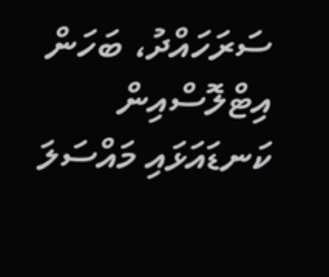ސަރަހައްދު، ބަހަން އިޓްލޮސްއިން ކަނޑައަޅައި މައްސަލަ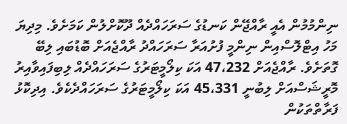ނިންމުމުން އެއީ ރާއްޖޭން ކަނޑުގެ ސަރަހައްދެއް ދޫކޮށްލުން ކަމަށެވެ. މިދިޔަ މަހު އިޓްލޮސްއިން ނިންމީ ފުށުއަރާ ސަރަހައްދު ރާއްޖެއަށް ބޮޑުބައި ލިބޭ ގޮތަށެވެ. ރާއްޖެއަށް 47،232 އަކަ ކިލޯމީޓަރުގެ ސަރަހައްދެއް ލިބިފައިވާއިރު މޮރީޝަސްއަށް ލިބުނީ 45،331 އަކަ ކިލޯމީޓަރުގެ ސަރަހައްދެކެވެ. އިދިކޮޅު ފަރާތްތަކުން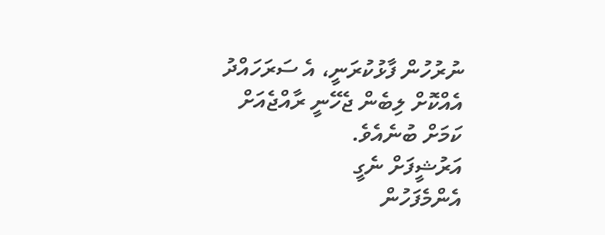ނުރުހުން ފާޅުކުރަނީ، އެ ސަރަހައްދު އެއްކޮށް ލިބެން ޖެހޭނީ ރާއްޖެއަށް ކަމަށް ބުނެއެވެ.
އަރުޝީފަށް ނެގީ
އެންމެފަހުން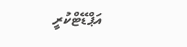އަޕްޑޭޓްކުރީ